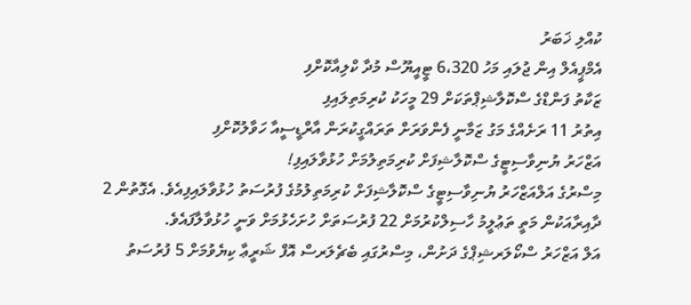ކުއްލި ޚަބަރު
އެމްޕީއެލް އިން ޖުލައި މަހު 6،320 ޓީއީޔޫސް މުދާ ކްލިއާކޮށްފި
ޒަކާތު ފަންޑްގެ ސްކޮލާޝިޕްތަކަށް 29 މީހަކު ކުރިމަތިލައިފި
އިތުރު 11 ރަށެއްގެ މަގު ޒަމާނީ ފެންވަރަށް ތަރައްގީކުރަން އާރްޑީސީއާ ހަވާލުކޮށްފި
އަޒްހަރު ޔުނިވާސިޓީގެ ސްކޮލާޝިފަށް ކުރިމަތިލުމަށް ހުޅުވާލައިފި!
މިސްރުގެ އަލްއަޒްހަރު ޔުނިވާސިޓީގެ ސްކޮލާޝިފަށް ކުރިމަތިލުމުގެ ފުރުސަތު ހުޅުވާލައިފިއެވެ. އެގޮތުން 2 ދާއިރާއަކުން މަތީ ތަޢުލީމު ހާސިލްކުރުމަށް 22 ފުރުސަތަށް ހުށަހެޅުމަށް ވަނީ ހުޅުވާލާފައެވެ.
އަލް އަޒްހަރު ސްކޯލަރޝިޕްގެ ދަށުން، މިސްރުގައި ބެޗެލަރސް އޮފް ޝަރީޢާ ކިޔެވުމަށް 5 ފުރުސަތު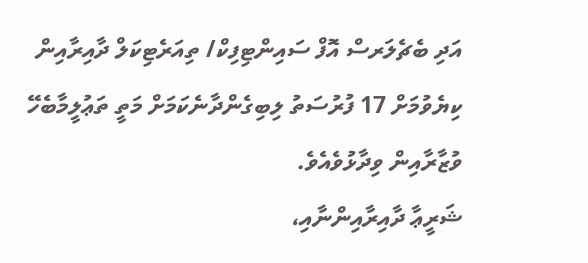އަދި ބެޗެލަރސް އޮފް ސައިންޓިފިކް/ ތިއަރެޓިކަލް ދާއިރާއިން ކިޔެވުމަށް 17 ފުރުސަތު ލިބިގެންދާނެކަމަށް މަތީ ތަޢުލީމާބެހޭ ވުޒާރާއިން ވިދާޅުވެއެވެ.
ޝަރީޢާ ދާއިރާއިންނާއި،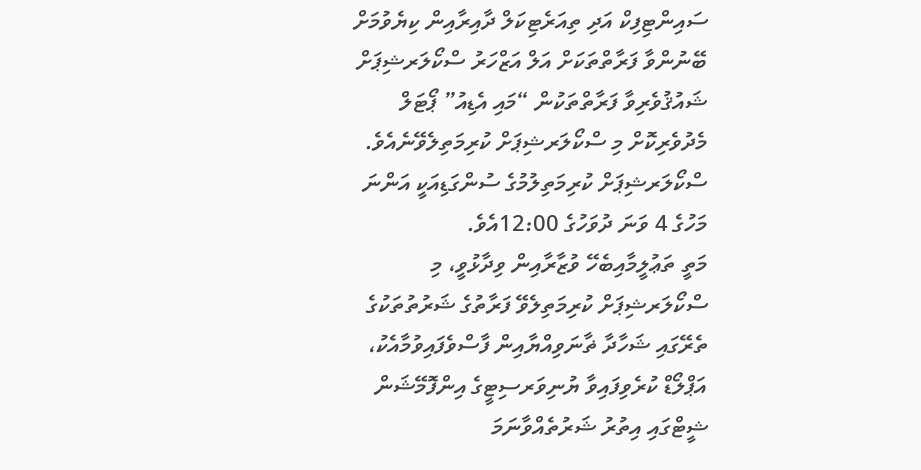ސައިންޓިފިކް އަދި ތިއަރެޓިކަލް ދާއިރާއިން ކިޔެވުމަށް ބޭނުންވާ ފަރާތްތަކަށް އަލް އަޒްހަރު ސްކޯލަރޝިޕަށް ޝައުޤުވެރިވާ ފަރާތްތަކުން “މައި އެޑިއު” ޕޯޓަލް މެދުވެރިކޮށް މި ސްކޯލަރޝިޕަށް ކުރިމަތިލެވޭނެއެވެ. ސްކޯލަރޝިޕަށް ކުރިމަތިލުމުގެ ސުންގަޑިއަކީ އަންނަ މަހުގެ 4 ވަނަ ދުވަހުގެ 12:00އެވެ.
މަތީ ތަޢުލީމާއިބެހޭ ވުޒާރާއިން ވިދާޅުވީ، މި ސްކޯލަރޝިޕަށް ކުރިމަތިލެވޭ ފަރާތުގެ ޝަރުތުތަކުގެ ތެރޭގައި ޝަހާދާ ޡާނަވިއްޔާއިން ފާސްވެފައިވުމާއެކު، އަޕްލޯޑް ކުރެވިފައިވާ ޔުނިވަރސިޓީގެ އިންފޮމޭޝަން ޝީޓްގައި އިތުރު ޝަރުތެއްވާނަމަ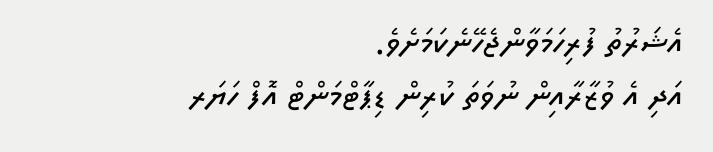އެޝަރުތު ފުރިހަމަވާންޖެހޭނެކަމަށެވެ.
އަދި އެ ވުޒާރާއިން ނުވަތަ ކުރިން ޑިޕާޓްމަންޓް އޮފް ހަޔަރ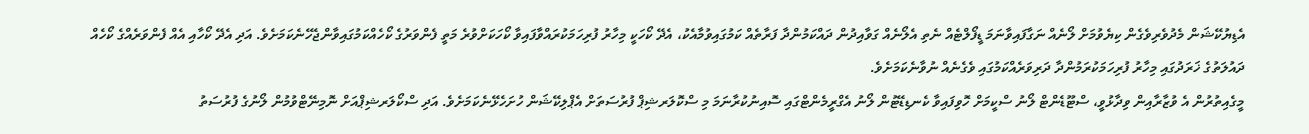އެޑިޔުކޭޝަން މެދުވެރިވެގެން ކިޔެވުމަށް ލޯނެއް ނަގާފައިވާނަމަ ޑީފޯލްޓެއް ނެތި އެލޯނެއް ގަވާއިދުން ދައްކަމުންދާ ފަރާތެއް ކަމުގައިވުމާއެކު، އެދޭ ކޯހަކީ މިހާރު ފުރިހަމަކުރައްވާފައިވާ ކޯހަކަށްވުރެ މަތީ ފެންވަރުގެ ކޯހެއްކަމުގައިވާންޖެހޭނެކަމަށެވެ. އަދި އެދޭ ކޯހާއި އެއް ފެންވަރެއްގެ ކޯހެއް ދައުލަތުގެ ޚަރަދުގައި މިހާރު ފުރިހަމަކުރަމުންދާ ދަރިވަރެއްކަމުގައި ވެގެނެއް ނުވާނެކަމަށެވެ.
މީގެއިތުރުން އެ ވުޒާރާއިން ވިދާޅުވީ، ސްޓޫޑެންޓް ލޯނު ސްކީމަށް ހޮވިފައިވާ ކެނޑިޑޭޓުން ލޯނު އެގްރީމެންޓްގައި ސޮއިނުކުރާނަމަ މި ސްކޮލަރޝިޕް ފުރުސަތަށް އެޕްލިކޭޝަން ހުށަހެޅޭނެކަމަށެވެ. އަދި ސްކޯލަރޝިޕްއަށް ނޮމިނޭޓްވުމުން ލޯނުގެ ފުރުސަތު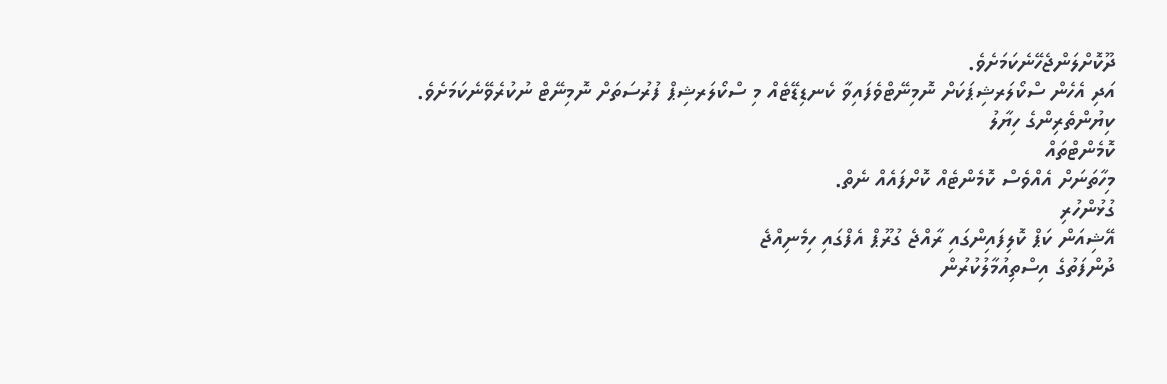ދޫކޮށްލަންޖެހޭނެކަމަށެވެ.
އަދި އެހެން ސްކޯލަރޝިޕަކަށް ނޮމިނޭޓްވެފައިވާ ކެނޑިޑޭޓެއް މި ސްކޯލަރޝިޕް ފުރުސަތަށް ނޮމިނޭޓް ނުކުރެވޭނެކަމަށެވެ.
ކިޔުންތެރިންގެ ހިޔާލު
ކޮމެންޓްތައް
މިހާތަނަށް އެއްވެސް ކޮމެންޓެއް ކޮށްފައެއް ނެތް.
ގުޅުންހުރި
އޭޝިއަން ކަޕް ކޮލިފައިންގައި ރާއްޖެ ގުރޫޕް އެފްގައި ހިމެނިއްޖެ
ދުންފަތުގެ އިސްތިއުމާލުކުރުން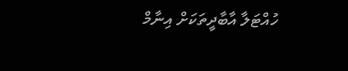ހުއްޓަލާ އާބާދީތަކަށް އިނާމް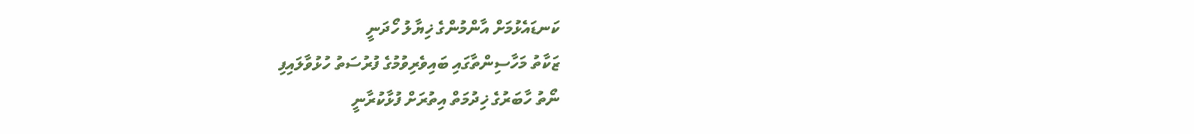ކަނޑައެޅުމަށް އާންމުންގެ ޚިޔާލު ހޯދަނީ
ޒަކާތު މަހާސިންތާގައި ބައިވެރިވުމުގެ ފުރުސަތު ހުޅުވާލައިފި
ނޯތު ހާބަރުގެ ޚިދުމަތް އިތުރަށް ފުޅާކުރާނީ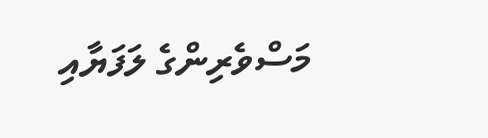މަސްވެރިންގެ ލަފަޔާއި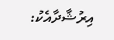އިރުޝާދާއެކު: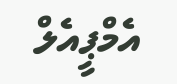އެމްޕީއެލް